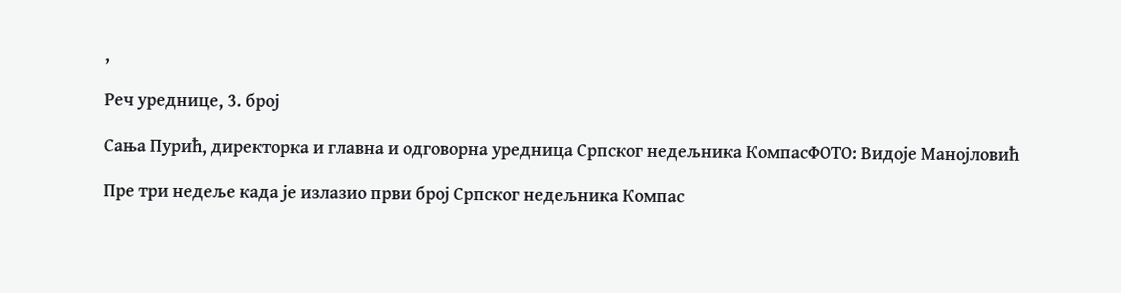,

Реч уреднице, 3. број

Сања Пурић, директорка и главна и одговорна уредница Српског недељника КомпасФОТО: Видоје Манојловић

Пре три недеље када је излазио први број Српског недељника Компас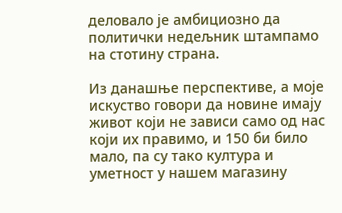деловало је амбициозно да политички недељник штампамо на стотину страна.

Из данашње перспективе, а моје искуство говори да новине имају живот који не зависи само од нас који их правимо, и 150 би било мало, па су тако култура и уметност у нашем магазину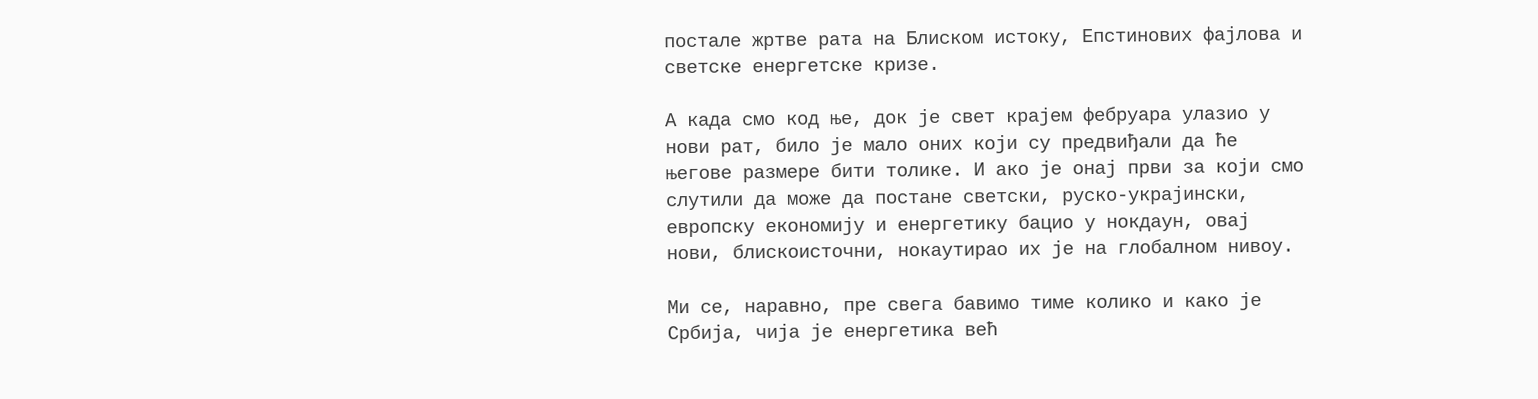постале жртве рата на Блиском истоку, Епстинових фајлова и светске енергетске кризе.

А када смо код ње, док је свет крајем фебруара улазио у нови рат, било је мало оних који су предвиђали да ће његове размере бити толике. И ако је онај први за који смо слутили да може да постане светски, руско-украјински, европску економију и енергетику бацио у нокдаун, овај нови, блискоисточни, нокаутирао их је на глобалном нивоу.

Ми се, наравно, пре свега бавимо тиме колико и како је Србија, чија је енергетика већ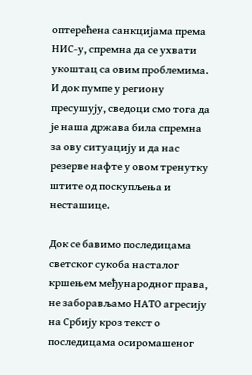оптерећена санкцијама према НИС-у, спремна да се ухвати укоштац са овим проблемима. И док пумпе у региону пресушују, сведоци смо тога да је наша држава била спремна за ову ситуацију и да нас резерве нафте у овом тренутку штите од поскупљења и несташице.

Док се бавимо последицама светског сукоба насталог кршењем међународног права, не заборављамо НАТО агресију на Србију кроз текст о последицама осиромашеног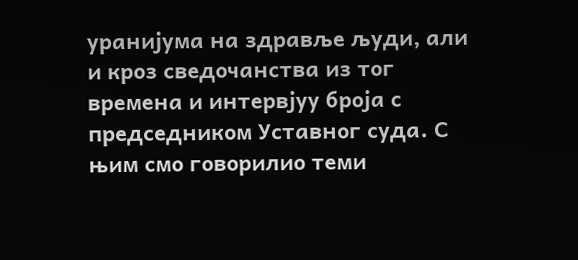уранијума на здравље људи, али и кроз сведочанства из тог времена и интервјуу броја с председником Уставног суда. С њим смо говорилио теми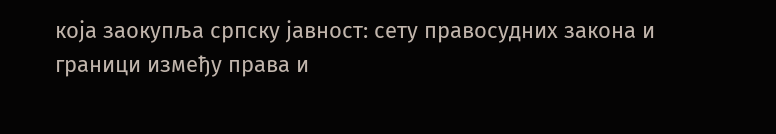која заокупља српску јавност: сету правосудних закона и граници између права и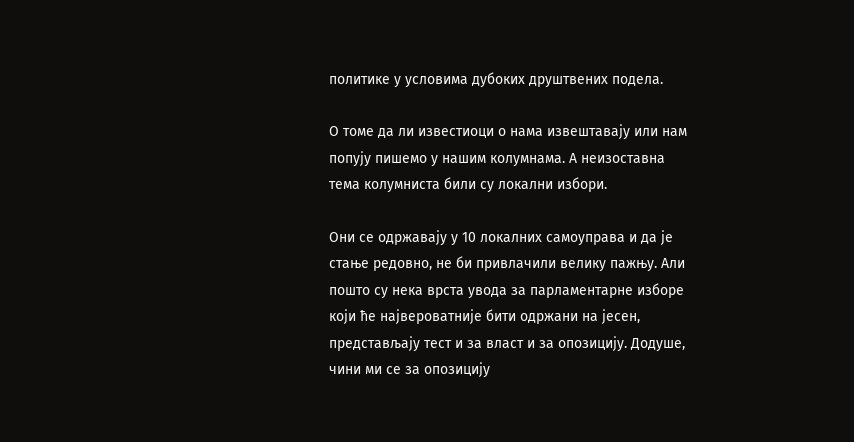политике у условима дубоких друштвених подела.

О томе да ли известиоци о нама извештавају или нам попују пишемо у нашим колумнама. А неизоставна тема колумниста били су локални избори.

Они се одржавају у 10 локалних самоуправа и да је стање редовно, не би привлачили велику пажњу. Али пошто су нека врста увода за парламентарне изборе који ће највероватније бити одржани на јесен, представљају тест и за власт и за опозицију. Додуше, чини ми се за опозицију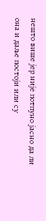нешто више јер није потпуно јасно да ли она и даље постоји или су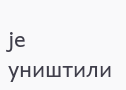је уништили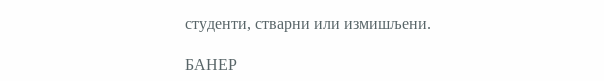студенти, стварни или измишљени.

БАНЕР